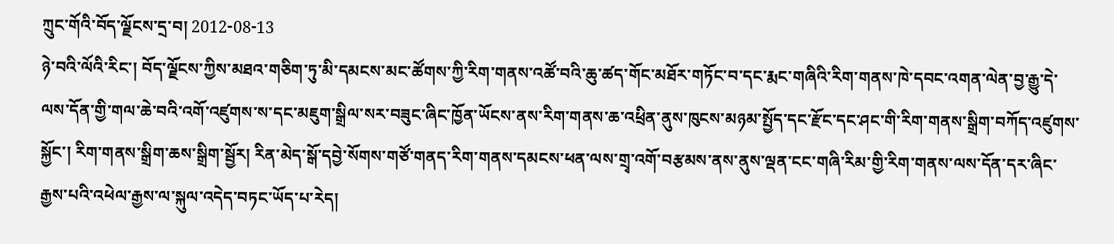ཀྲུང་གོའི་བོད་ལྗོངས་དྲ་བ། 2012-08-13
ཉེ་བའི་ལོའི་རིང་། བོད་ལྗོངས་ཀྱིས་མཐའ་གཅིག་ཏུ་མི་དམངས་མང་ཚོགས་ཀྱི་རིག་གནས་འཚོ་བའི་ཆུ་ཚད་གོང་མཐོར་གཏོང་བ་དང་རྨང་གཞིའི་རིག་གནས་ཁེ་དབང་འགན་ལེན་བྱ་རྒྱུ་དེ་ལས་དོན་གྱི་གལ་ཆེ་བའི་འགོ་འཛུགས་ས་དང་མཇུག་སྒྲིལ་སར་བཟུང་ཞིང་ཁྱོན་ཡོངས་ནས་རིག་གནས་ཆ་འཕྲིན་ནུས་ཁུངས་མཉམ་སྤྱོད་དང་རྫོང་དང་ཤང་གི་རིག་གནས་སྒྲིག་བཀོད་འཛུགས་སྐྱོང་། རིག་གནས་སྒྲིག་ཆས་སྒྲིག་སྦྱོར། རིན་མེད་སྒོ་དབྱེ་སོགས་གཙོ་གནད་རིག་གནས་དམངས་ཕན་ལས་གྲྭ་འགོ་བརྩམས་ནས་ནུས་ལྡན་ངང་གཞི་རིམ་གྱི་རིག་གནས་ལས་དོན་དར་ཞིང་རྒྱས་པའི་འཕེལ་རྒྱས་ལ་སྐུལ་འདེད་བཏང་ཡོད་པ་རེད།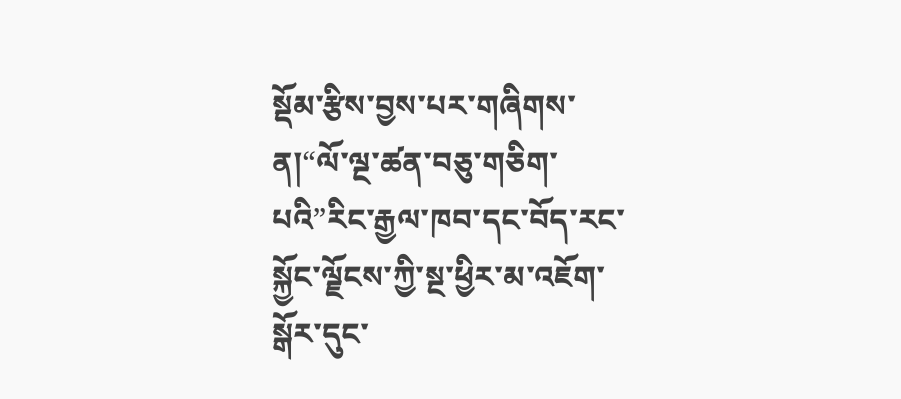སྡོམ་རྩིས་བྱས་པར་གཞིགས་ན།“ལོ་ལྔ་ཚན་བཅུ་གཅིག་པའི”རིང་རྒྱལ་ཁབ་དང་བོད་རང་སྐྱོང་ལྗོངས་ཀྱི་སྔ་ཕྱིར་མ་འཇོག་སྒོར་དུང་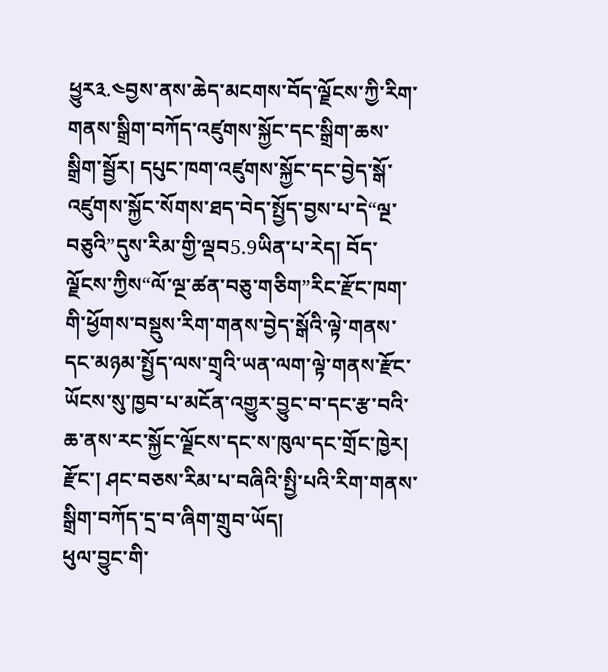ཕྱུར༣.༤བྱས་ནས་ཆེད་མངགས་བོད་ལྗོངས་ཀྱི་རིག་གནས་སྒྲིག་བཀོད་འཛུགས་སྐྱོང་དང་སྒྲིག་ཆས་སྒྲིག་སྦྱོར། དཔུང་ཁག་འཛུགས་སྐྱོང་དང་བྱེད་སྒོ་འཛུགས་སྐྱོང་སོགས་ཐད་བེད་སྤྱོད་བྱས་པ་དེ“ལྔ་བཅུའི”དུས་རིམ་གྱི་ལྡབ5.9ཡིན་པ་རེད། བོད་ལྗོངས་ཀྱིས“ལོ་ལྔ་ཚན་བཅུ་གཅིག”རིང་རྫོང་ཁག་གི་ཕྱོགས་བསྡུས་རིག་གནས་བྱེད་སྒོའི་ལྟེ་གནས་དང་མཉམ་སྤྱོད་ལས་གྲྭའི་ཡན་ལག་ལྟེ་གནས་རྫོང་ཡོངས་སུ་ཁྱབ་པ་མངོན་འགྱུར་བྱུང་བ་དང་རྩ་བའི་ཆ་ནས་རང་སྐྱོང་ལྗོངས་དང་ས་ཁུལ་དང་གྲོང་ཁྱེར། རྫོང་། ཤང་བཅས་རིམ་པ་བཞིའི་སྤྱི་པའི་རིག་གནས་སྒྲིག་བཀོད་དྲ་བ་ཞིག་གྲུབ་ཡོད།
ཕུལ་བྱུང་གི་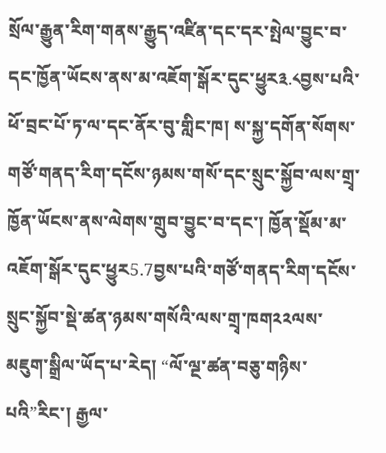སྲོལ་རྒྱུན་རིག་གནས་རྒྱུད་འཛིན་དང་དར་སྤེལ་བྱུང་བ་དང་ཁྱོན་ཡོངས་ནས་མ་འཇོག་སྒོར་དུང་ཕྱུར༣.༨བྱས་པའི་ཕོ་བྲང་པོ་ཏ་ལ་དང་ནོར་བུ་གླིང་ཁ། ས་སྐྱ་དགོན་སོགས་གཙོ་གནད་རིག་དངོས་ཉམས་གསོ་དང་སྲུང་སྐྱོབ་ལས་གྲྭ་ཁྱོན་ཡོངས་ནས་ལེགས་གྲུབ་བྱུང་བ་དང་། ཁྱོན་སྡོམ་མ་འཇོག་སྒོར་དུང་ཕྱུར5.7བྱས་པའི་གཙོ་གནད་རིག་དངོས་སྲུང་སྐྱོབ་སྡེ་ཚན་ཉམས་གསོའི་ལས་གྲྭ་ཁག༢༢ལས་མཇུག་སྒྲིལ་ཡོད་པ་རེད། “ལོ་ལྔ་ཚན་བཅུ་གཉིས་པའི”རིང་། རྒྱལ་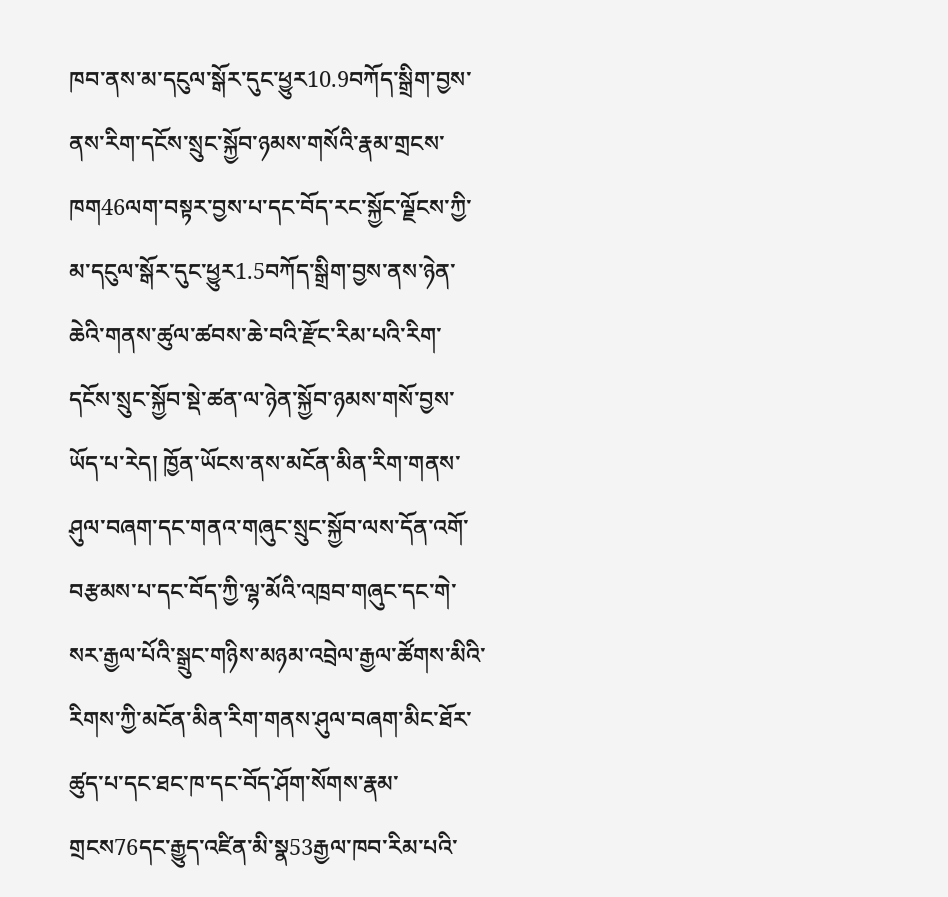ཁབ་ནས་མ་དངུལ་སྒོར་དུང་ཕྱུར10.9བཀོད་སྒྲིག་བྱས་ནས་རིག་དངོས་སྲུང་སྐྱོབ་ཉམས་གསོའི་རྣམ་གྲངས་ཁག46ལག་བསྟར་བྱས་པ་དང་བོད་རང་སྐྱོང་ལྗོངས་ཀྱི་མ་དངུལ་སྒོར་དུང་ཕྱུར1.5བཀོད་སྒྲིག་བྱས་ནས་ཉེན་ཆེའི་གནས་ཚུལ་ཚབས་ཆེ་བའི་རྫོང་རིམ་པའི་རིག་དངོས་སྲུང་སྐྱོབ་སྡེ་ཚན་ལ་ཉེན་སྐྱོབ་ཉམས་གསོ་བྱས་ཡོད་པ་རེད། ཁྱོན་ཡོངས་ནས་མངོན་མིན་རིག་གནས་ཤུལ་བཞག་དང་གནའ་གཞུང་སྲུང་སྐྱོབ་ལས་དོན་འགོ་བརྩམས་པ་དང་བོད་ཀྱི་ལྷ་མོའི་འཁྲབ་གཞུང་དང་གེ་སར་རྒྱལ་པོའི་སྒྲུང་གཉིས་མཉམ་འབྲེལ་རྒྱལ་ཚོགས་མིའི་རིགས་ཀྱི་མངོན་མིན་རིག་གནས་ཤུལ་བཞག་མིང་ཐོར་ཚུད་པ་དང་ཐང་ཁ་དང་བོད་ཤོག་སོགས་རྣམ་གྲངས76དང་རྒྱུད་འཛིན་མི་སྣ53རྒྱལ་ཁབ་རིམ་པའི་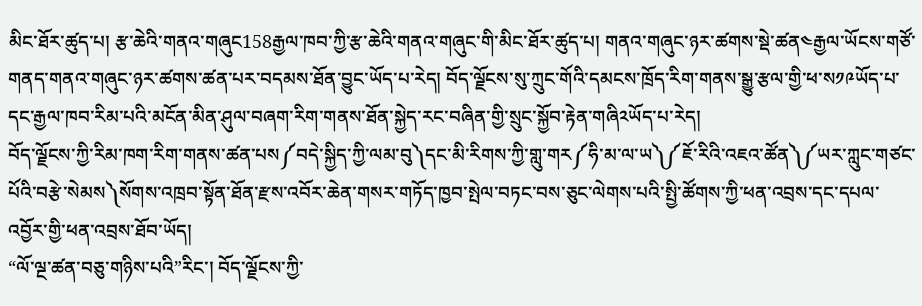མིང་ཐོར་ཚུད་པ། རྩ་ཆེའི་གནའ་གཞུང158རྒྱལ་ཁབ་ཀྱི་རྩ་ཆེའི་གནའ་གཞུང་གི་མིང་ཐོར་ཚུད་པ། གནའ་གཞུང་ཉར་ཚགས་སྡེ་ཚན༤རྒྱལ་ཡོངས་གཙོ་གནད་གནའ་གཞུང་ཉར་ཚགས་ཚན་པར་བདམས་ཐོན་བྱུང་ཡོད་པ་རེད། བོད་ལྗོངས་སུ་ཀྲུང་གོའི་དམངས་ཁྲོད་རིག་གནས་སྒྱུ་རྩལ་གྱི་ཕ་ས༡༩ཡོད་པ་དང་རྒྱལ་ཁབ་རིམ་པའི་མངོན་མིན་ཤུལ་བཞག་རིག་གནས་ཐོན་སྐྱེད་རང་བཞིན་གྱི་སྲུང་སྐྱོབ་རྟེན་གཞི༢ཡོད་པ་རེད།
བོད་ལྗོངས་ཀྱི་རིམ་ཁག་རིག་གནས་ཚན་པས༼བདེ་སྐྱིད་ཀྱི་ལམ་བུ༽དང་མི་རིགས་ཀྱི་གླུ་གར༼ཧི་མ་ལ་ཡ༽༼ཇོ་རིའི་འཇའ་ཚོན༽༼ཡར་ཀླུང་གཙང་པོའི་བརྩེ་སེམས༽སོགས་འཁྲབ་སྟོན་ཐོན་རྫས་འབོར་ཆེན་གསར་གཏོད་ཁྱབ་སྤེལ་བཏང་བས་ཅུང་ལེགས་པའི་སྤྱི་ཚོགས་ཀྱི་ཕན་འབྲས་དང་དཔལ་འབྱོར་གྱི་ཕན་འབྲས་ཐོབ་ཡོད།
“ལོ་ལྔ་ཚན་བཅུ་གཉིས་པའི”རིང་། བོད་ལྗོངས་ཀྱི་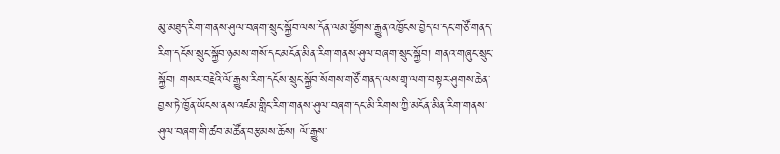མུ་མཐུད་རིག་གནས་ཤུལ་བཞག་སྲུང་སྐྱོབ་ལས་དོན་ལམ་ཕྱོགས་རྒྱུན་འཁྱོངས་བྱེད་པ་དང་གཙོ་གནད་རིག་དངོས་སྲུང་སྐྱོབ་ཉམས་གསོ་དང་མངོན་མིན་རིག་གནས་ཤུལ་བཞག་སྲུང་སྐྱོབ། གནའ་གཞུང་སྲུང་སྐྱོབ། གསར་བརྗེའི་ལོ་རྒྱུས་རིག་དངོས་སྲུང་སྐྱོབ་སོགས་གཙོ་གནད་ལས་གྲྭ་ལག་བསྟར་ཤུགས་ཆེན་བྱས་ཏེ་ཁྱོན་ཡོངས་ནས་འཛམ་གླིང་རིག་གནས་ཤུལ་བཞག་དང་མི་རིགས་ཀྱི་མངོན་མིན་རིག་གནས་ཤུལ་བཞག་གི་ཚབ་མཚོན་བརྩམས་ཆོས། ལོ་རྒྱུས་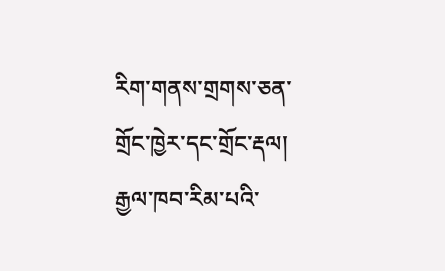རིག་གནས་གྲགས་ཅན་གྲོང་ཁྱེར་དང་གྲོང་རྡལ། རྒྱལ་ཁབ་རིམ་པའི་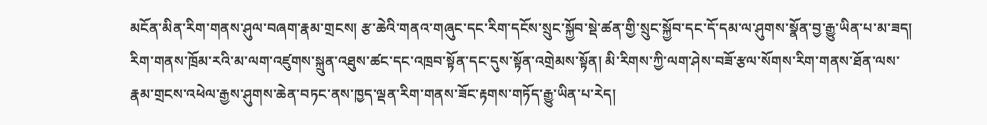མངོན་མིན་རིག་གནས་ཤུལ་བཞག་རྣམ་གྲངས། རྩ་ཆེའི་གནའ་གཞུང་དང་རིག་དངོས་སྲུང་སྐྱོབ་སྡེ་ཚན་གྱི་སྲུང་སྐྱོབ་དང་དོ་དམ་ལ་ཤུགས་སྣོན་བྱ་རྒྱུ་ཡིན་པ་མ་ཟད། རིག་གནས་ཁྲོམ་རའི་མ་ལག་འཛུགས་སྐྲུན་འཐུས་ཚང་དང་འཁྲབ་སྟོན་དང་དུས་སྟོན་འགྲེམས་སྟོན། མི་རིགས་ཀྱི་ལག་ཤེས་བཟོ་རྩལ་སོགས་རིག་གནས་ཐོན་ལས་རྣམ་གྲངས་འཕེལ་རྒྱས་ཤུགས་ཆེན་བཏང་ནས་ཁྱད་ལྡན་རིག་གནས་ཟོང་རྟགས་གཏོད་རྒྱུ་ཡིན་པ་རེད།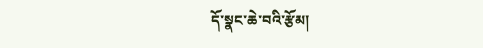དོ་སྣང་ཆེ་བའི་རྩོམ།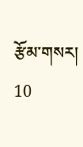རྩོམ་གསར། 10